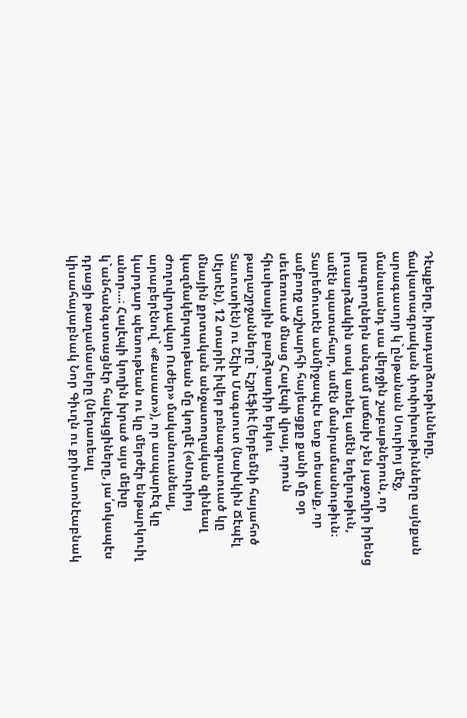Դէպքերը, իրադարձութիւնները, ճակատագրական փոփոխութիւնները այնքան արագասոյր կ`ընթանան Սուրիոյ մէջ, մանաւանդ սա վերջին շաբաթներուն, որ լրագրողներն անգամ յաճախ չեն յաջողիր իրենց լուսարձակին տակ առնել ամէն եղելութիւն, ամէն պատահար, ամէն մանրամասնութիւն։
Տարեմուտէն անմիջապէս ետք տեսանք, որ ամբողջ աշխարհի հայեացքը քանի մը օր սեւեռուած մնաց Հալէպի վրայ, որուն հիւսիսային բարձրադիր երկու թաղաշրջանները` Էշրէֆիէ (երբեմնի հայահոծ Տաւուտիէն) ու Շէյխ Մագսուտ (նախկին Ճէպէլ Սէյտէն), 12 տարիէ իվեր բռնագրաւուած կը մնային քրտական անջատողական զինեալ կազմակերպութեան մը կողմէ («Սուրիոյ Ժողովրդավար Ուժեր» մականուանեալ, արաբերէնով` «Քասատ»), որ ասպարէզ կը կարդար պետութեան ու կը մերժէր ենթարկուիլ անոր…։ Հալէպի կողին խրած այս մեխը կ`անհանգստացնէր հալէպցիները, յա՛տկապէս դրացի թաղամասերը (ներառեալ կիսահայաբնակ Նոր Գիւղն ու քրիստոնէաբնակ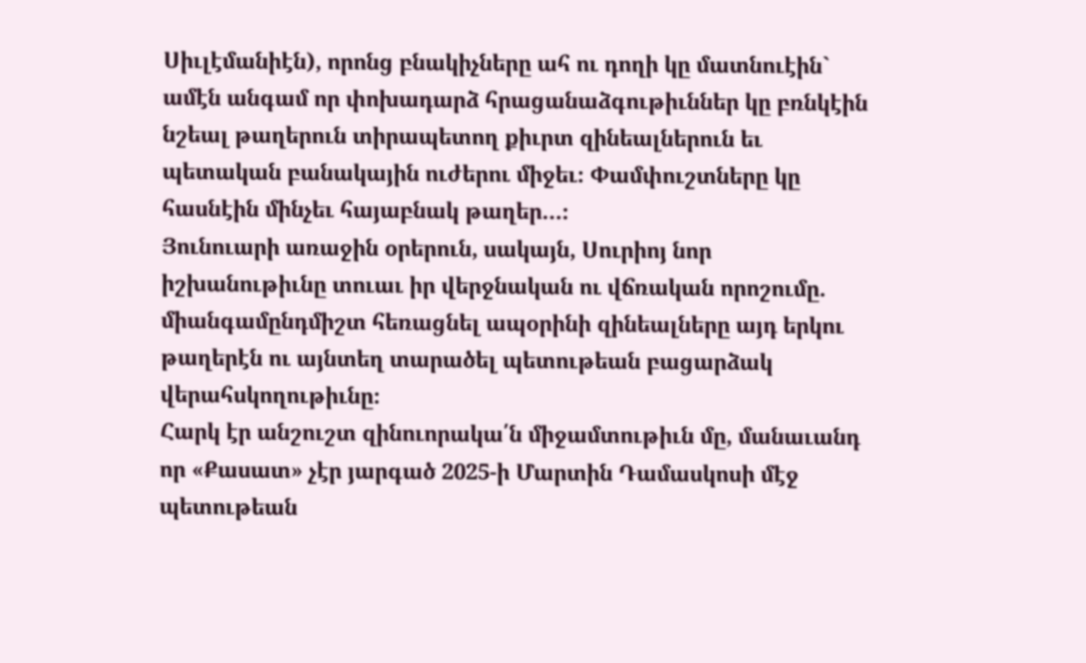Սիւլէմանիէն), որոնց բնակիչները ահ ու դողի կը մատնուէին` ամէն անգամ որ փոխադարձ հրացանաձգութիւններ կը բռնկէին նշեալ թաղերուն տիրապետող քիւրտ զինեալներուն եւ պետական բանակային ուժերու միջեւ։ Փամփուշտները կը հասնէին մինչեւ հայաբնակ թաղեր…։
Յունուարի առաջին օրերուն, սակայն, Սուրիոյ նոր իշխանութիւնը տուաւ իր վերջնական ու վճռական որոշումը. միանգամընդմիշտ հեռացնել ապօրինի զինեալները այդ երկու թաղերէն ու այնտեղ տարածել պետութեան բացարձակ վերահսկողութիւնը։
Հարկ էր անշուշտ զինուորակա՛ն միջամտութիւն մը, մանաւանդ որ «Քասատ» չէր յարգած 2025-ի Մարտին Դամասկոսի մէջ պետութեան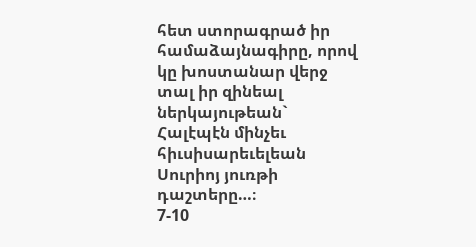հետ ստորագրած իր համաձայնագիրը, որով կը խոստանար վերջ տալ իր զինեալ ներկայութեան` Հալէպէն մինչեւ հիւսիսարեւելեան Սուրիոյ յուռթի դաշտերը…։
7-10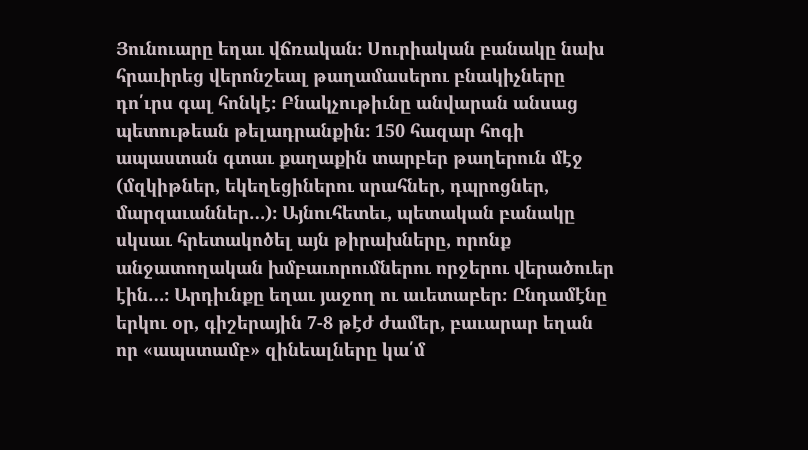Յունուարը եղաւ վճռական։ Սուրիական բանակը նախ հրաւիրեց վերոնշեալ թաղամասերու բնակիչները դո՛ւրս գալ հոնկէ։ Բնակչութիւնը անվարան անսաց պետութեան թելադրանքին։ 150 հազար հոգի ապաստան գտաւ քաղաքին տարբեր թաղերուն մէջ (մզկիթներ, եկեղեցիներու սրահներ, դպրոցներ, մարզաւաններ…)։ Այնուհետեւ, պետական բանակը սկսաւ հրետակոծել այն թիրախները, որոնք անջատողական խմբաւորումներու որջերու վերածուեր էին…։ Արդիւնքը եղաւ յաջող ու աւետաբեր։ Ընդամէնը երկու օր, գիշերային 7-8 թէժ ժամեր, բաւարար եղան որ «ապստամբ» զինեալները կա՛մ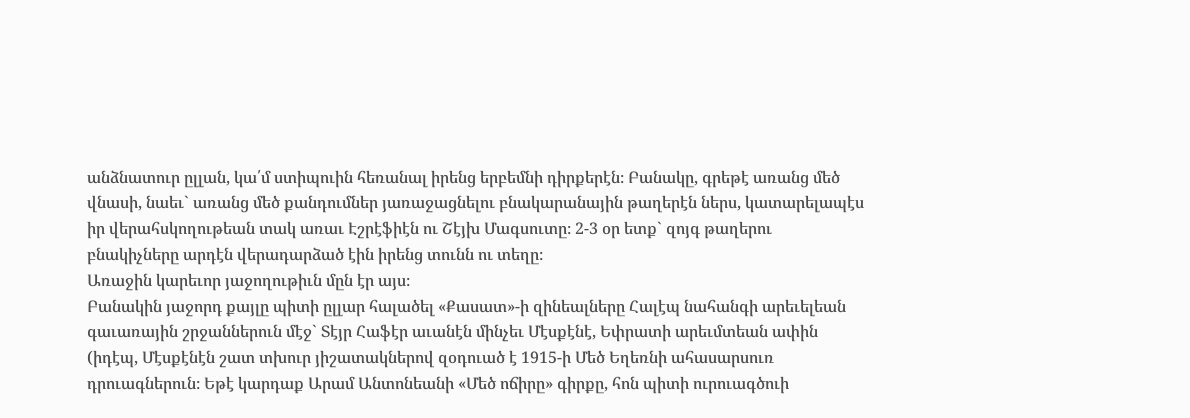անձնատուր ըլլան, կա՛մ ստիպուին հեռանալ իրենց երբեմնի դիրքերէն։ Բանակը, գրեթէ առանց մեծ վնասի, նաեւ` առանց մեծ քանդումներ յառաջացնելու բնակարանային թաղերէն ներս, կատարելապէս իր վերահսկողութեան տակ առաւ Էշրէֆիէն ու Շէյխ Մագսուտը։ 2-3 օր ետք` զոյգ թաղերու բնակիչները արդէն վերադարձած էին իրենց տունն ու տեղը։
Առաջին կարեւոր յաջողութիւն մըն էր այս։
Բանակին յաջորդ քայլը պիտի ըլլար հալածել «Քասատ»-ի զինեալները Հալէպ նահանգի արեւելեան գաւառային շրջաններուն մէջ` Տէյր Հաֆէր աւանէն մինչեւ Մէսքէնէ, Եփրատի արեւմտեան ափին (իդէպ, Մէսքէնէն շատ տխուր յիշատակներով զօդուած է 1915-ի Մեծ Եղեռնի ահասարսուռ դրուագներուն։ Եթէ կարդաք Արամ Անտոնեանի «Մեծ ոճիրը» գիրքը, հոն պիտի ուրուագծուի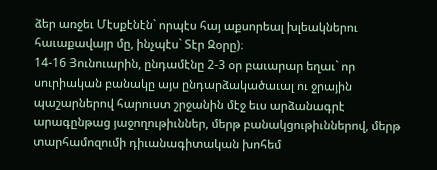ձեր առջեւ Մէսքէնէն` որպէս հայ աքսորեալ խլեակներու հաւաքավայր մը, ինչպէս` Տէր Զօրը)։
14-16 Յունուարին, ընդամէնը 2-3 օր բաւարար եղաւ` որ սուրիական բանակը այս ընդարձակածաւալ ու ջրային պաշարներով հարուստ շրջանին մէջ եւս արձանագրէ արագընթաց յաջողութիւններ, մերթ բանակցութիւններով, մերթ տարհամոզումի դիւանագիտական խոհեմ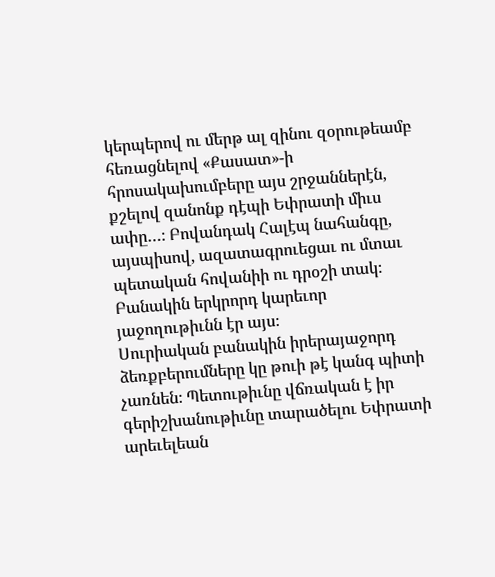կերպերով ու մերթ ալ զինու զօրութեամբ հեռացնելով «Քասատ»-ի հրոսակախումբերը այս շրջաններէն, քշելով զանոնք դէպի Եփրատի միւս ափը…։ Բովանդակ Հալէպ նահանգը, այսպիսով, ազատագրուեցաւ ու մտաւ պետական հովանիի ու դրօշի տակ։
Բանակին երկրորդ կարեւոր յաջողութիւնն էր այս։
Սուրիական բանակին իրերայաջորդ ձեռքբերումները կը թուի թէ կանգ պիտի չառնեն։ Պետութիւնը վճռական է իր գերիշխանութիւնը տարածելու Եփրատի արեւելեան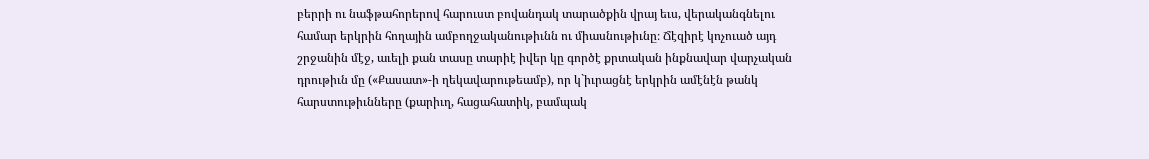բերրի ու նաֆթահորերով հարուստ բովանդակ տարածքին վրայ եւս, վերականգնելու համար երկրին հողային ամբողջականութիւնն ու միասնութիւնը։ Ճէզիրէ կոչուած այդ շրջանին մէջ, աւելի քան տասը տարիէ իվեր կը գործէ քրտական ինքնավար վարչական դրութիւն մը («Քասատ»-ի ղեկավարութեամբ), որ կ`իւրացնէ երկրին ամէնէն թանկ հարստութիւնները (քարիւղ, հացահատիկ, բամպակ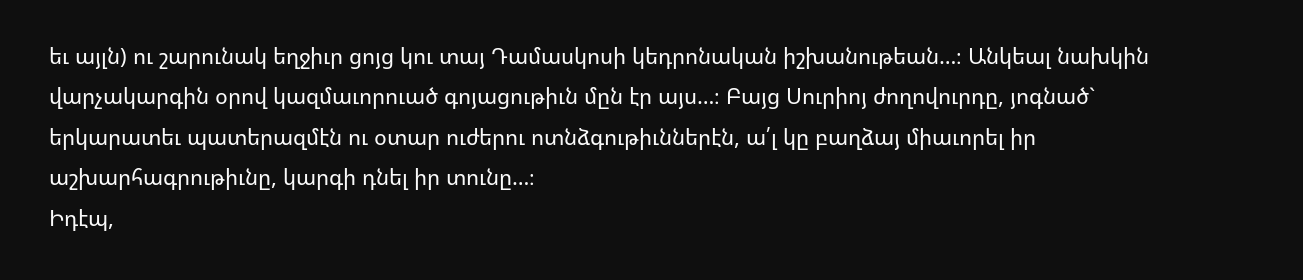եւ այլն) ու շարունակ եղջիւր ցոյց կու տայ Դամասկոսի կեդրոնական իշխանութեան…։ Անկեալ նախկին վարչակարգին օրով կազմաւորուած գոյացութիւն մըն էր այս…։ Բայց Սուրիոյ ժողովուրդը, յոգնած` երկարատեւ պատերազմէն ու օտար ուժերու ոտնձգութիւններէն, ա՛լ կը բաղձայ միաւորել իր աշխարհագրութիւնը, կարգի դնել իր տունը…։
Իդէպ,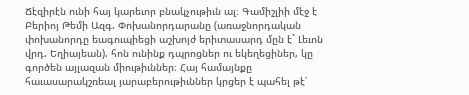Ճէզիրէն ունի հայ կարեւոր բնակչութիւն ալ։ Գամիշլիի մէջ է Բերիոյ Թեմի Ազգ. Փոխանորդարանը (առաջնորդական փոխանորդը եագուպիեցի աշխոյժ երիտասարդ մըն է` Լեւոն վրդ. Եղիայեան). հոն ունինք դպրոցներ ու եկեղեցիներ, կը գործեն այլազան միութիւններ։ Հայ համայնքը հաւասարակշռեալ յարաբերութիւններ կրցեր է պահել թէ՛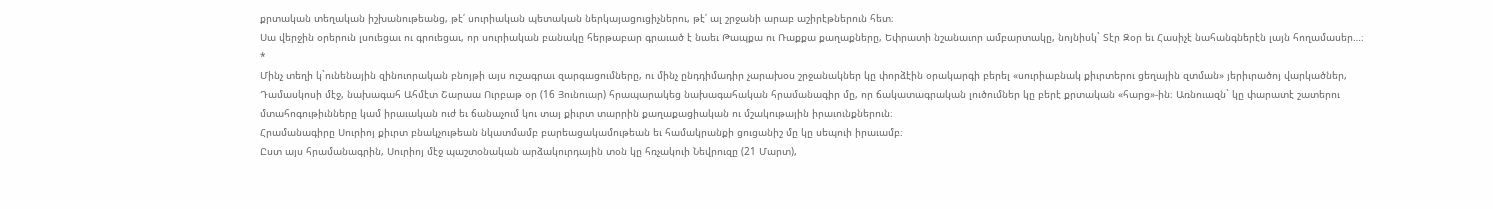քրտական տեղական իշխանութեանց, թէ՛ սուրիական պետական ներկայացուցիչներու, թէ՛ ալ շրջանի արաբ աշիրէթներուն հետ։
Սա վերջին օրերուն լսուեցաւ ու գրուեցաւ, որ սուրիական բանակը հերթաբար գրաւած է նաեւ Թապքա ու Ռաքքա քաղաքները, Եփրատի նշանաւոր ամբարտակը, նոյնիսկ` Տէր Զօր եւ Հասիչէ նահանգներէն լայն հողամասեր…։
*
Մինչ տեղի կ`ունենային զինուորական բնոյթի այս ուշագրաւ զարգացումները, ու մինչ ընդդիմադիր չարախօս շրջանակներ կը փորձէին օրակարգի բերել «սուրիաբնակ քիւրտերու ցեղային զտման» յերիւրածոյ վարկածներ, Դամասկոսի մէջ, նախագահ Ահմէտ Շարաա Ուրբաթ օր (16 Յունուար) հրապարակեց նախագահական հրամանագիր մը, որ ճակատագրական լուծումներ կը բերէ քրտական «հարց»-ին։ Առնուազն` կը փարատէ շատերու մտահոգութիւնները կամ իրաւական ուժ եւ ճանաչում կու տայ քիւրտ տարրին քաղաքացիական ու մշակութային իրաւունքներուն։
Հրամանագիրը Սուրիոյ քիւրտ բնակչութեան նկատմամբ բարեացակամութեան եւ համակրանքի ցուցանիշ մը կը սեպուի իրաւամբ։
Ըստ այս հրամանագրին, Սուրիոյ մէջ պաշտօնական արձակուրդային տօն կը հռչակուի Նեվրուզը (21 Մարտ),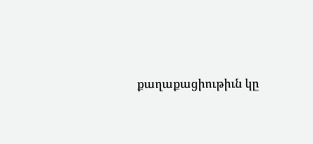քաղաքացիութիւն կը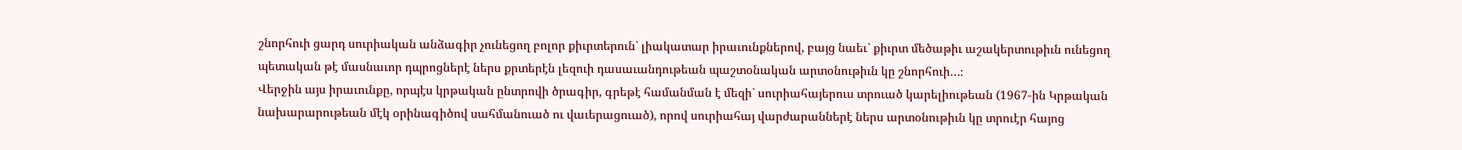շնորհուի ցարդ սուրիական անձագիր չունեցող բոլոր քիւրտերուն` լիակատար իրաւունքներով, բայց նաեւ` քիւրտ մեծաթիւ աշակերտութիւն ունեցող պետական թէ մասնաւոր դպրոցներէ ներս քրտերէն լեզուի դասաւանդութեան պաշտօնական արտօնութիւն կը շնորհուի…։
Վերջին այս իրաւունքը, որպէս կրթական ընտրովի ծրագիր, գրեթէ համանման է մեզի` սուրիահայերուս տրուած կարելիութեան (1967-ին Կրթական նախարարութեան մէկ օրինագիծով սահմանուած ու վաւերացուած), որով սուրիահայ վարժարաններէ ներս արտօնութիւն կը տրուէր հայոց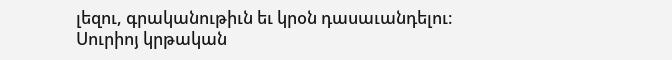լեզու, գրականութիւն եւ կրօն դասաւանդելու։
Սուրիոյ կրթական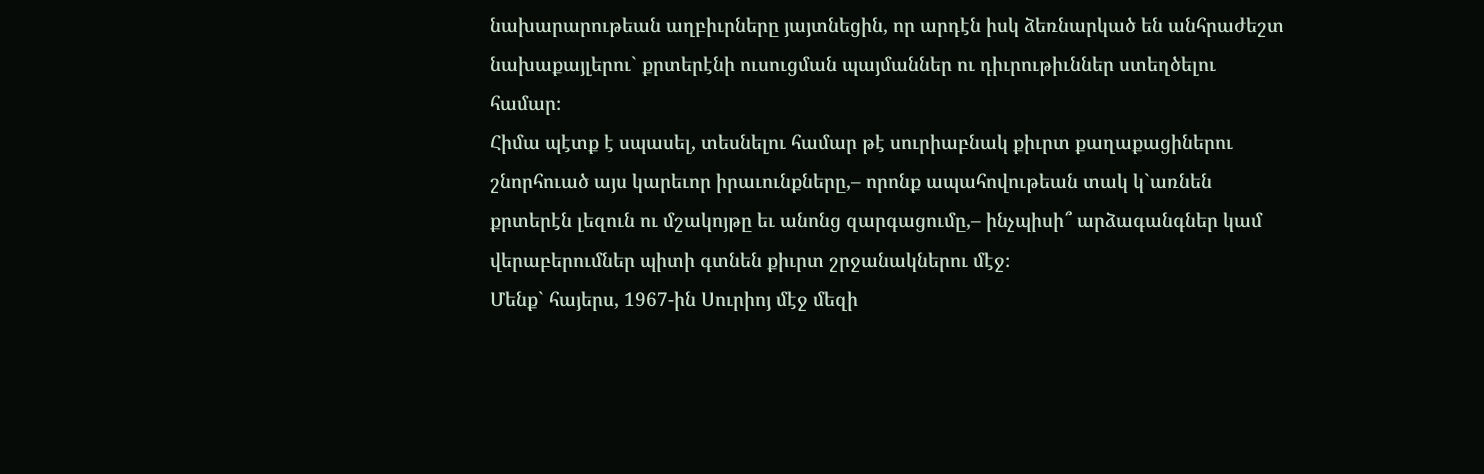նախարարութեան աղբիւրները յայտնեցին, որ արդէն իսկ ձեռնարկած են անհրաժեշտ նախաքայլերու` քրտերէնի ուսուցման պայմաններ ու դիւրութիւններ ստեղծելու համար։
Հիմա պէտք է սպասել, տեսնելու համար թէ սուրիաբնակ քիւրտ քաղաքացիներու շնորհուած այս կարեւոր իրաւունքները,– որոնք ապահովութեան տակ կ`առնեն քրտերէն լեզուն ու մշակոյթը եւ անոնց զարգացումը,– ինչպիսի՞ արձագանգներ կամ վերաբերումներ պիտի գտնեն քիւրտ շրջանակներու մէջ։
Մենք` հայերս, 1967-ին Սուրիոյ մէջ մեզի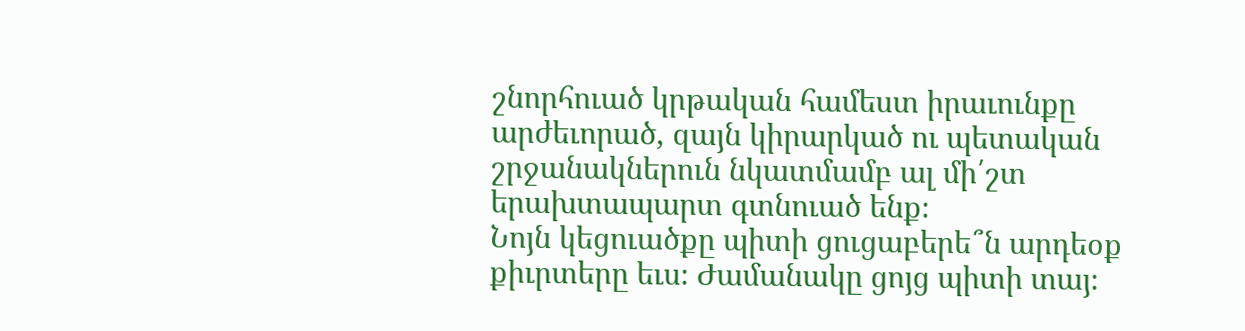շնորհուած կրթական համեստ իրաւունքը արժեւորած, զայն կիրարկած ու պետական շրջանակներուն նկատմամբ ալ մի՛շտ երախտապարտ գտնուած ենք։
Նոյն կեցուածքը պիտի ցուցաբերե՞ն արդեօք քիւրտերը եւս։ Ժամանակը ցոյց պիտի տայ։